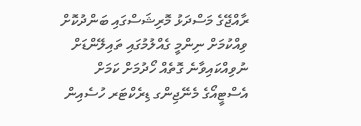ރާއްޖޭގެ މަސްދަޅު މޮރިޝަސްގައި ބަންދުކޮށް ވިއްކުމަށް ނިންމީ ގެއްލުމުގައި ތައިލޭންޑަށް ނުވިއްކައިވާނެ ގޮތެއް ހޯދުމަށް ކަމަށް އެސްޓީއޯގެ މެނޭޖިންގ ޑިރެކްޓަރ ހުސެއިން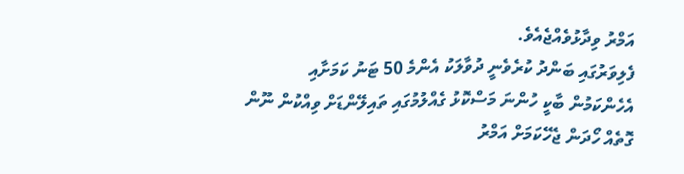އަމްރު ވިދާޅުވެއްޖެއެވެ.
ފެލިވަރުގައި ބަންދު ކުރެވެނީ ދުވާލަކު އެންމެ 50 ޓަނު ކަމަށާއި އެހެންކަމުން ބާކީ ހުންނަ މަސްކޮޅު ގެއްލުމުގައި ތައިލޭންޑަށް ވިއްކުން ނޫން ގޮތެއް ހޯދަން ޖެހޭކަމަށް އަމްރު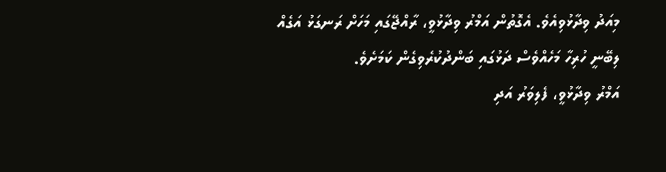މިއަދު ވިދާޅުވިއެވެ. އެގޮތުން އަމްރު ވިދާޅުވީ، ރާއްޖޭގައި މަހަށް ރަނގަޅު އަގެއް ލިބޭނީ ހުރިހާ މަހެއްވެސް ދަޅުގައި ބަންދުކުރެވިގެން ކަމަށެވެ.
އަމްރު ވިދާޅުވީ، ފެލިވަރު އަދި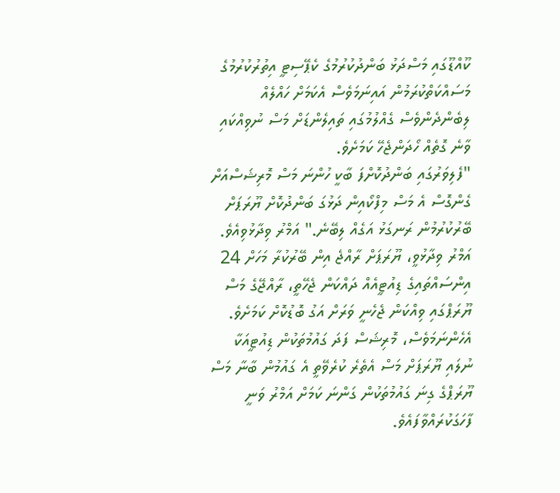ކޫއްޑޫގައި މަސްދަޅު ބަންދުކުރުމުގެ ކެޕޭސިޓީ އިތުރުކުރުމުގެ މަސައްކަތްކުރަމުން އައިނަމަވެސް އެކަމަށް ހައްލެއް ލިބެންދެންވެސް ގެއްލުމުގައި ތައިލެންޑަށް މަސް ނުވިއްކައި ވާނެ ގޮތެއް ހޯދަންޖެހޭ ކަމަށެވެ.
"ފެލިވަރުގައި ބަންދުކޮށްފަ ބާކީ ހުންނަ މަސް މޮރިޝަސްއަށް ގެންގޮސް އެ މަސް މިފްކޯއިން ދަޅުގަ ބަންދުކޮށް ޔޫރަޕަށް ބޭރުކުރުމުން ރަނގަޅު އަގެއް ލިބޭނެ." އަމްރު ވިދާޅުވިއެވެ.
އަމްރު ވިދާޅުވީ، ޔޫރަޕަށް ރާއްޖެ އިން ބޭރުކުރާ މަހަށް 24 އިންސައްތައިގެ ޑިއުޓީއެއް ދައްކަން ޖެހޭތީ، ރާއްޖޭގެ މަސް ޔޫރަޕްގައި ވިއްކަން ޖެހެނީ ވަރަށް އަގު ބޮޑުކޮށް ކަމަށެވެ. އެހެންނަމަވެސް، މޮރިޝަސް ފަދަ ގައުމުތަކުން ޑިއުޓީއަކާ ނުލައި ޔޫރަޕަށް މަސް އެތެރެ ކުރެވޭތީ އެ ގައުމުން ބާނާ މަސް ޔޫރަޕްގެ ގިނަ ގައުމުތަކުން ގަންނަ ކަމަށް އަމްރު ވަނީ ފާހަގަކުރައްވާފައެވެ.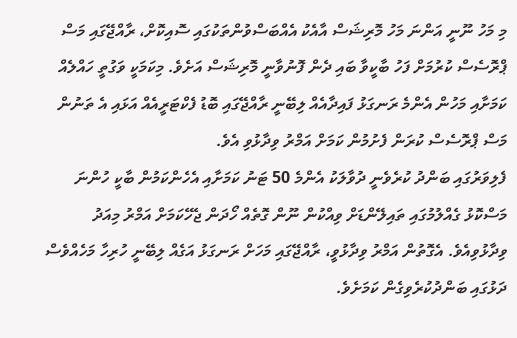މި މަހު ނޫނީ އަންނަ މަހު މޮރިޝަސް އާއެކު އެއްބަސްވުންތަކުގައި ސޮއިކޮށް، ރާއްޖޭގައި މަސް ޕްރޮސެސް ކުރުމަށް ފަހު ބާކީވާ ބައި ދެން ފޮނުވާނީ މޮރިޝަސް އަށެވެ. މިކަމަކީ ވަގުތީ ހައްލެއް ކަމަށާއި މަހުން އެންމެ ރަނގަޅު ފައިދާއެއް ލިބޭނީ ރާއްޖޭގައި ބޮޑު ފެކްޓަރީއެއް އަޅައި އެ ތަނުން މަސް ޕްރޮސެސް ކުރަން ފެށުމުން ކަމަށް އަމްރު ވިދާޅުވި އެވެ.
ފެލިވަރުގައި ބަންދު ކުރެވެނީ ދުވާލަކު އެންމެ 50 ޓަނު ކަމަށާއި އެހެންކަމުން ބާކީ ހުންނަ މަސްކޮޅު ގެއްލުމުގައި ތައިލޭންޑަށް ވިއްކުން ނޫން ގޮތެއް ހޯދަން ޖެހޭކަމަށް އަމްރު މިއަދު ވިދާޅުވިއެވެ. އެގޮތުން އަމްރު ވިދާޅުވީ، ރާއްޖޭގައި މަހަށް ރަނގަޅު އަގެއް ލިބޭނީ ހުރިހާ މަހެއްވެސް ދަޅުގައި ބަންދުކުރެވިގެން ކަމަށެވެ.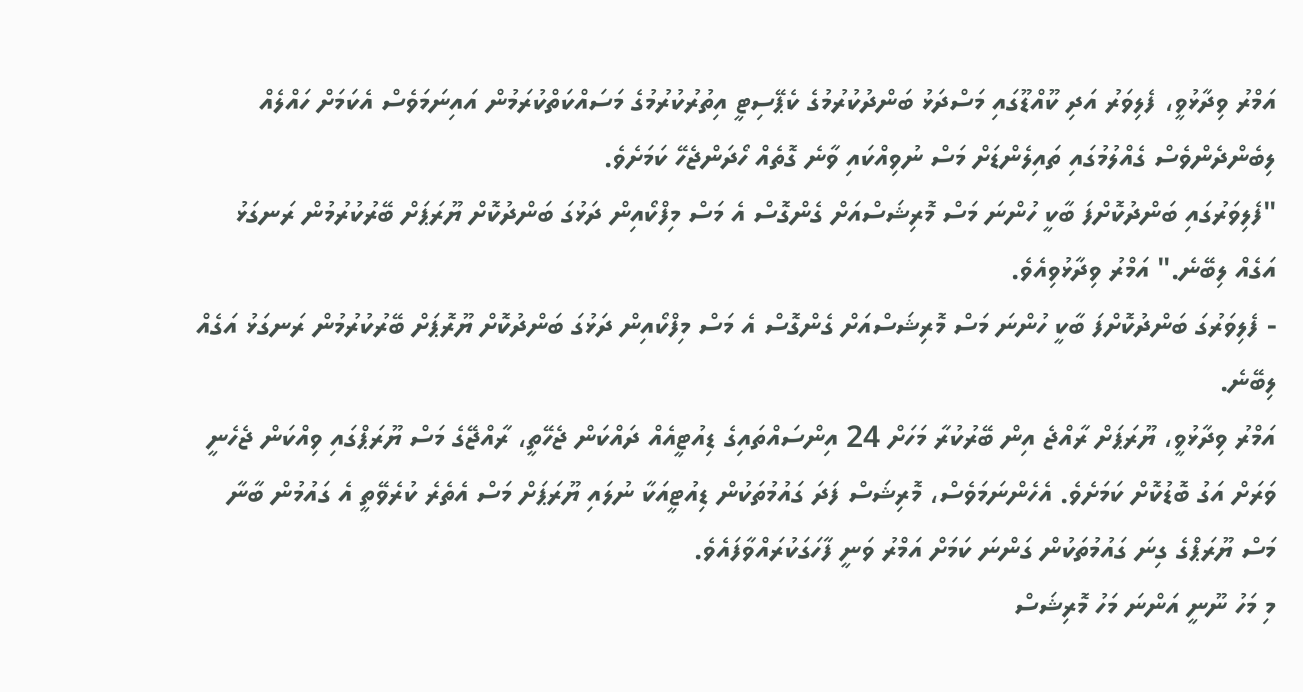އަމްރު ވިދާޅުވީ، ފެލިވަރު އަދި ކޫއްޑޫގައި މަސްދަޅު ބަންދުކުރުމުގެ ކެޕޭސިޓީ އިތުރުކުރުމުގެ މަސައްކަތްކުރަމުން އައިނަމަވެސް އެކަމަށް ހައްލެއް ލިބެންދެންވެސް ގެއްލުމުގައި ތައިލެންޑަށް މަސް ނުވިއްކައި ވާނެ ގޮތެއް ހޯދަންޖެހޭ ކަމަށެވެ.
"ފެލިވަރުގައި ބަންދުކޮށްފަ ބާކީ ހުންނަ މަސް މޮރިޝަސްއަށް ގެންގޮސް އެ މަސް މިފްކޯއިން ދަޅުގަ ބަންދުކޮށް ޔޫރަޕަށް ބޭރުކުރުމުން ރަނގަޅު އަގެއް ލިބޭނެ." އަމްރު ވިދާޅުވިއެވެ.
- ފެލިވަރުގަ ބަންދުކޮށްފަ ބާކީ ހުންނަ މަސް މޮރިޝަސްއަށް ގެންގޮސް އެ މަސް މިފްކޯއިން ދަޅުގަ ބަންދުކޮށް ޔޫރޮޕަށް ބޭރުކުރުމުން ރަނގަޅު އަގެއް ލިބޭނެ.
އަމްރު ވިދާޅުވީ، ޔޫރަޕަށް ރާއްޖެ އިން ބޭރުކުރާ މަހަށް 24 އިންސައްތައިގެ ޑިއުޓީއެއް ދައްކަން ޖެހޭތީ، ރާއްޖޭގެ މަސް ޔޫރަޕްގައި ވިއްކަން ޖެހެނީ ވަރަށް އަގު ބޮޑުކޮށް ކަމަށެވެ. އެހެންނަމަވެސް، މޮރިޝަސް ފަދަ ގައުމުތަކުން ޑިއުޓީއަކާ ނުލައި ޔޫރަޕަށް މަސް އެތެރެ ކުރެވޭތީ އެ ގައުމުން ބާނާ މަސް ޔޫރަޕްގެ ގިނަ ގައުމުތަކުން ގަންނަ ކަމަށް އަމްރު ވަނީ ފާހަގަކުރައްވާފައެވެ.
މި މަހު ނޫނީ އަންނަ މަހު މޮރިޝަސް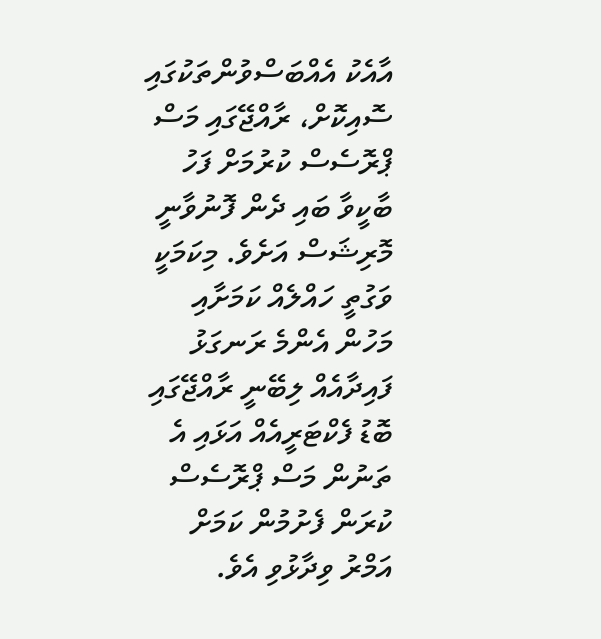އާއެކު އެއްބަސްވުންތަކުގައި ސޮއިކޮށް، ރާއްޖޭގައި މަސް ޕްރޮސެސް ކުރުމަށް ފަހު ބާކީވާ ބައި ދެން ފޮނުވާނީ މޮރިޝަސް އަށެވެ. މިކަމަކީ ވަގުތީ ހައްލެއް ކަމަށާއި މަހުން އެންމެ ރަނގަޅު ފައިދާއެއް ލިބޭނީ ރާއްޖޭގައި ބޮޑު ފެކްޓަރީއެއް އަޅައި އެ ތަނުން މަސް ޕްރޮސެސް ކުރަން ފެށުމުން ކަމަށް އަމްރު ވިދާޅުވި އެވެ.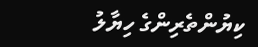ކިޔުންތެރިންގެ ހިޔާލު